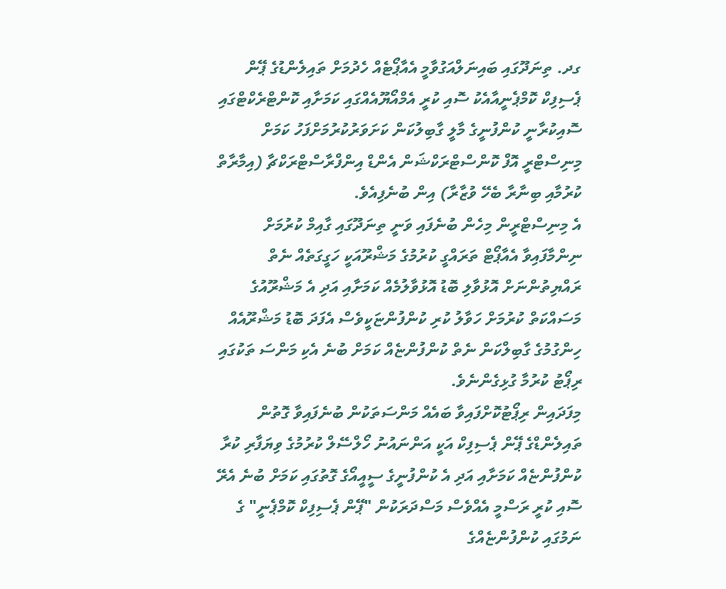ގދ. ތިނަދޫގައި ބައިނަލްއަގުވާމީ އެއާޕޯޓެއް ހެދުމަށް ތައިލެންޑުގެ ޕޭން ޕެސިފިކް ކޮމްޕެނީއާއެކު ސޮއި ކުރީ އެމްއޯޔޫއެއްގައި ކަމަށާއި ކޮންޓްރެކްޓްގައި ސޮއިކުރާނީ ކުންފުނީގެ މާލީ ގާބިލުކަން ކަށަވަރުކުރުމަށްފަހު ކަމަށް މިނިސްޓްރީ އޮފް ކޮންސްޓްރަކްޝަން އެންޑް އިންފްރާސްޓްރަކްޗާ (އިމާރާތް ކުރުމާއި ބިނާރާ ބެހޭ ވުޒާރާ) އިން ބުނެފިއެވެ.
އެ މިނިސްޓްރީން މިހެން ބުނެފައި ވަނީ ތިނަދޫގައި ގާއިމް ކުރުމަށް ނިންމާފައިވާ އެއާޕޯޓް ތަރައްގީ ކުރުމުގެ މަޝްރޫއަކީ ހަގީގަތެއް ނެތް ރައްޔިތުންނަށް އޮޅުވާލި ބޮޑު އޮޅުވާލުމެއް ކަމަށާއި އަދި އެ މަޝްރޫއުގެ މަސައްކަތް ކުރުމަށް ހަވާލު ކުރި ކުންފުންޏަކީވެސް އެފަދަ ބޮޑު މަޝްރޫއެއް ހިންގުމުގެ ގާބިލްކަން ނެތް ކުންފުންޏެއް ކަމަށް ބުނެ އެކި މަންސަ ތަކުގައި ރިޕޯޓު ކުރުމާ ގުޅިގެންނެވެ.
މިފަދައިން ރިޕޯޓުކޮށްފައިވާ ބައެއް މަންސަތަކުން ބުނެފައިވާ ގޮތުން ތައިލެންޑްގެ ޕޭން ޕެސިފިކް އަކީ އަންނައުނު ހޯލްސޭލް ކުރުމުގެ ވިޔަފާރި ކުރާ ކުންފުންޏެއް ކަމަށާއި އަދި އެ ކުންފުނީގެ ސީއީއޯގެ ގޮތުގައި ކަމަށް ބުނެ އެރޭ ސޮއި ކުރީ ރަސްމީ އެއްވެސް މަސްދަރަކުން "ޕޭން ޕެސިފިކް ކޮމްޕެނީ" ގެ ނަމުގައި ކުންފުންޏެއްގެ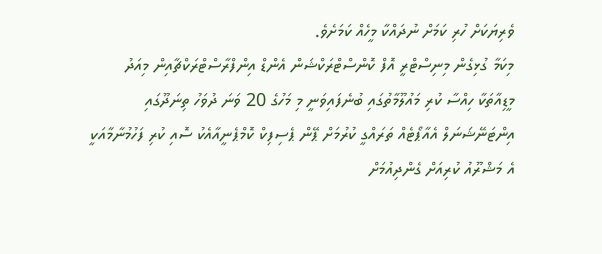ވެރިޔަކަށް ހުރި ކަމަށް ނުދައްކާ މީހެއް ކަމަށެވެ.
މިކަމާ ގުޅިގެން މިނިސްޓްރީ އޮފް ކޮންސްޓްރަކްޝަން އެންޑް އިންފްރާސްޓްރަކްޗާއިން މިއަދު މީޑިއާތަކާ ހިއްސާ ކުރި މައުލޫމާތުގައި ބުނެފައިވަނީ މި މަހުގެ 20 ވަނަ ދުވަހު ތިނަދޫގައި އިންޓަނޭޝަނަލް އެއާޕޯޓެއް ތަރައްގީ ކުރުމަށް ޕޭން ޕެސިފިކް ކޮމްޕެނީއާއެކު ސޮއި ކުރި ފަހުމުނާމާއަކީ އެ މަޝްރޫއު ކުރިއަށް ގެންދިއުމަށް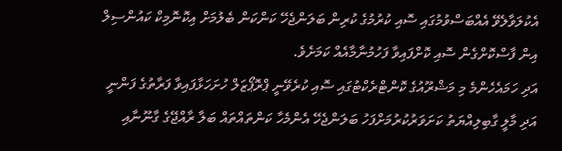އެކުލަވާލެވޭ އެއްބަސްވުމުގައި ސޮއި ކުރުމުގެ ކުރިން ބަލަންޖެހޭ ކަންކަން ބެލުމަށް އިކޮނޮމިކް ކައުންސިލް އިން ފާސްކޮށްގެން ސޮއި ކޮށްފައިވާ ފަހުމުނާމާއެއް ކަމަށެވެ.
އަދި ހަމައެހެންމެ މި މަޝްރޫއުގެ ކޮންޓްރެކްޓުގައި ސޮއި ކުރެވޭނީ ޕްރޮޕޯޒަލް ހުށަހަޅާފައިވާ ފަރާތުގެ ފަންނީ އަދި މާލީ ގާބިލިއްޔަތު ކަށަވަރުކުރުމަށްފަހު ބަލަންޖެހޭ އެންމެހާ ކަންތައްތައް ބަލާ ރާއްޖޭގެ ގާނޫނާއި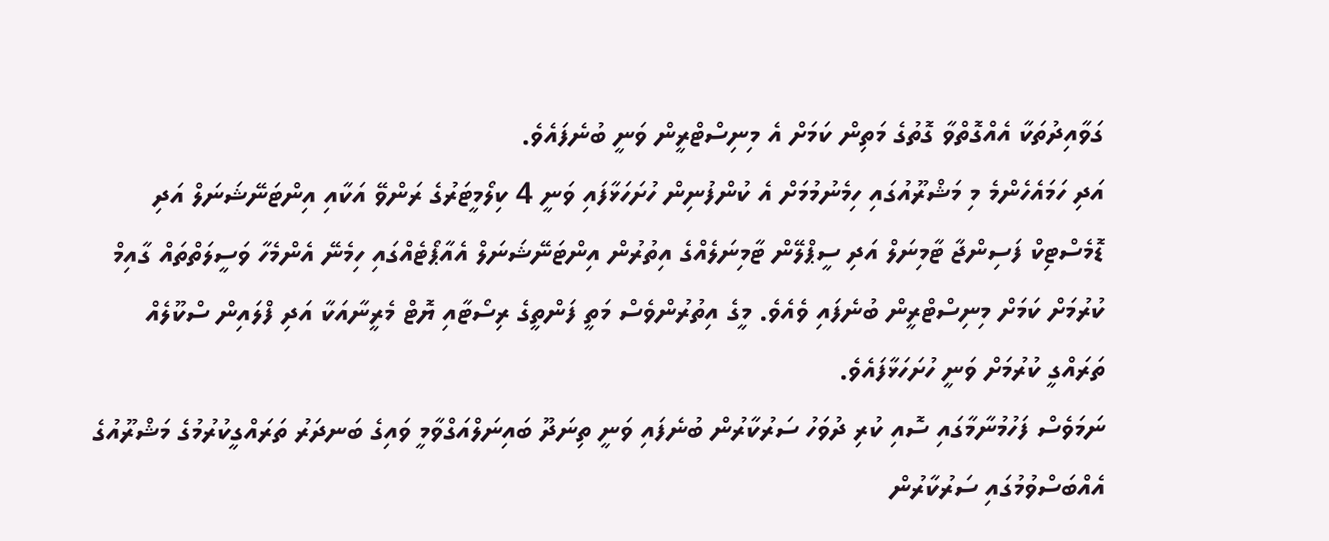ގަވާއިދުތަކާ އެއްގޮތްވާ ގޮތުގެ މަތިން ކަމަށް އެ މިނިސްޓްރީން ވަނީ ބުނެފައެވެ.
އަދި ހަމައެހެންމެ މި މަޝްރޫއުގައި ހިމެނުމުމަށް އެ ކުންފުނިން ހުށަހަޅާފައި ވަނީ 4 ކިލޯމީޓަރުގެ ރަންވޭ އަކާއި އިންޓަނޭޝަނަލް އަދި ޑޮމެސްޓިކް ފަސިންޖާ ޓާމިނަލް އަދި ސީޕްލޭން ޓާމިނަލެއްގެ އިތުރުން އިންޓަނޭޝަނަލް އެއާޕޯޓެއްގައި ހިމެނޭ އެންމެހާ ވަސީލަތްތައް ގާއިމް ކުރުމަށް ކަމަށް މިނިސްޓްރީން ބުނެފައި ވެއެވެ. މީގެ އިތުރުންވެސް މަތީ ފަންތީގެ ރިސޯޓާއި ޔޮޓް މެރީނާއަކާ އަދި ފްލައިން ސްކޫލެއް ތަރައްގީ ކުރުމަށް ވަނީ ހުށަހަޅާފައެވެ.
ނަމަވެސް ފަހުމުނާމާގައި ސޮއި ކުރި ދުވަހު ސަރުކާރުން ބުނެފައި ވަނީ ތިނަދޫ ބައިނަލްއަގްވާމީ ވައިގެ ބަނދަރު ތަރައްގީކުރުމުގެ މަޝްރޫއުގެ އެއްބަސްވުމުގައި ސަރުކާރުން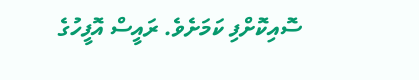ސޮއިކޮށްފި ކަމަށެވެ. ރައީސް އޮފީހުގެ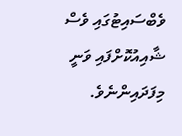ވެބްސައިޓުގައި ވެސް ޝާއިއުކޮށްފައި ވަނީ މިފަދައިންނެވެ.